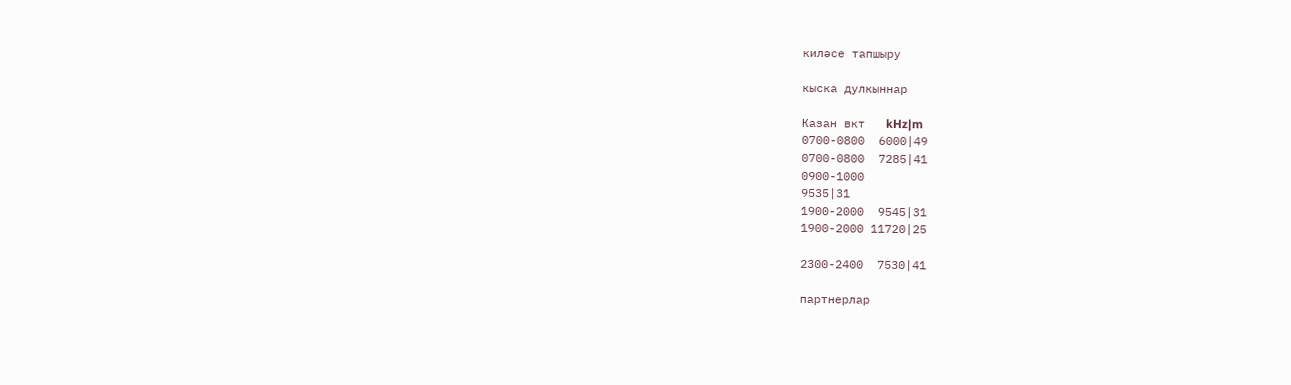киләсе тапшыру

кыска дулкыннар

Казан вкт   kHz|m
0700-0800  6000|49
0700-0800  7285|41
0900-1000
9535|31
1900-2000  9545|31
1900-2000 11720|25

2300-2400  7530|41

партнерлар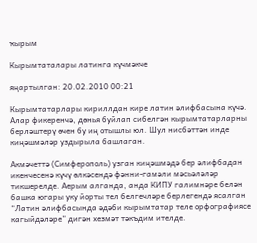ҡырым

Кырымтаталары латинга күчмәкче

яңартылган: 20.02.2010 00:21

Кырымтатарлары кириллдан кире латин әлифбасына күчә. Алар фикеренчә, дөнья буйлап сибелгән кырымтатарларны берләштерү өчен бу иң отышлы юл. Шул нисбәттән инде киңәшмәләр уздырыла башлаган.

Акмәчеттә (Симферополь) узган киңәшмәдә бер әлифбадан икенчесенә күчү өлкәсендә фәнни-гамәли мәсьәләләр тикшерелде. Аерым алганда, анда КИПУ галимнәре белән башка югары уку йорты тел белгечләре берлегендә ясалган “Латин әлифбасында әдәби кырымтатар теле орфографиясе кагыйдәләре” дигән хезмәт тәкъдим ителде.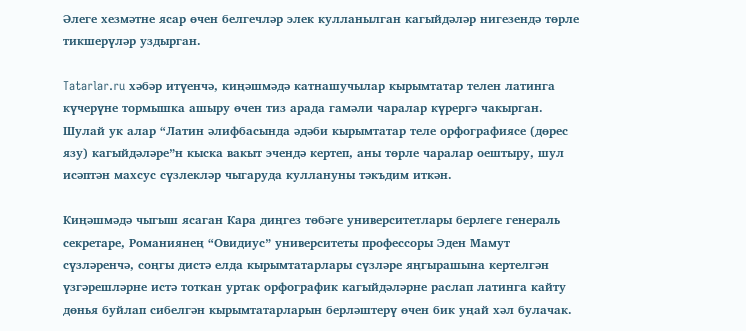Әлеге хезмәтне ясар өчен белгечләр элек кулланылган кагыйдәләр нигезендә төрле тикшерүләр уздырган.

Tatarlar.ru хәбәр итүенчә, киңәшмәдә катнашучылар кырымтатар телен латинга күчерүне тормышка ашыру өчен тиз арада гамәли чаралар күрергә чакырган. Шулай ук алар “Латин әлифбасында әдәби кырымтатар теле орфографиясе (дөрес язу) кагыйдәләре”н кыска вакыт эчендә кертеп, аны төрле чаралар оештыру, шул исәптән махсус сүзлекләр чыгаруда куллануны тәкъдим иткән.

Киңәшмәдә чыгыш ясаган Кара диңгез төбәге университетлары берлеге генераль секретаре, Романиянең “Овидиус” университеты профессоры Эден Мамут сүзләренчә, соңгы дистә елда кырымтатарлары сүзләре яңгырашына кертелгән үзгәрешләрне истә тоткан уртак орфографик кагыйдәләрне раслап латинга кайту дөнья буйлап сибелгән кырымтатарларын берләштерү өчен бик уңай хәл булачак.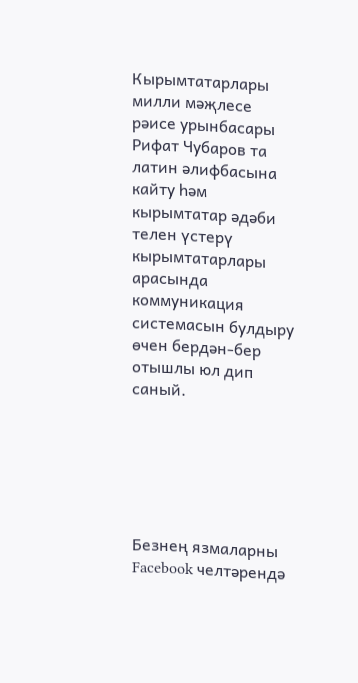Кырымтатарлары милли мәҗлесе рәисе урынбасары Рифат Чубаров та латин әлифбасына кайту һәм кырымтатар әдәби телен үстерү кырымтатарлары арасында коммуникация системасын булдыру өчен бердән-бер отышлы юл дип саный.






Безнең язмаларны Facebook челтәрендә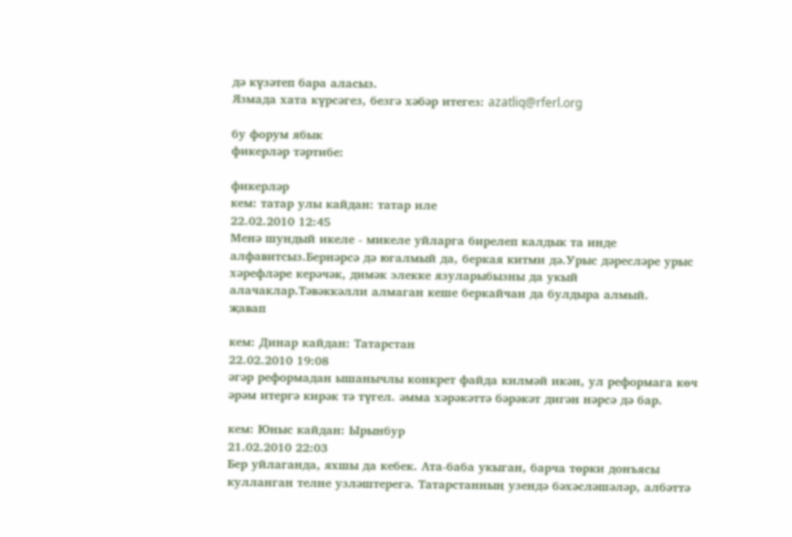дә күзәтеп бара аласыз.
Язмада хата күрсәгез, безгә хәбәр итегез: azatliq@rferl.org

бу форум ябык
фикерләр тәртибе:

фикерләр
кем: татар улы кайдан: татар иле
22.02.2010 12:45
Менә шундый икеле - микеле уйларга бирелеп калдык та инде алфавитсыз.Бернәрсә дә югалмый да, беркая китми дә.Урыс дәресләре урыс хәрефләре керәчәк, димәк элекке язуларыбызны да укый алачаклар.Тәвәккәлли алмаган кеше беркайчан да булдыра алмый.
җавап

кем: Динар кайдан: Татарстан
22.02.2010 19:08
әгәр реформадан ышанычлы конкрет файда килмәй икән, ул реформага көч әрәм итергә кирәк тә түгел. әмма хәрәкәттә бәрәкәт дигән нәрсә дә бар.

кем: Юныс кайдан: Ырынбур
21.02.2010 22:03
Бер уйлаганда, яхшы да кебек. Ата-баба укыган, барча төрки донъясы кулланган телне узләштерегә. Татарстанның узендә бәхәсләшәләр, албәттә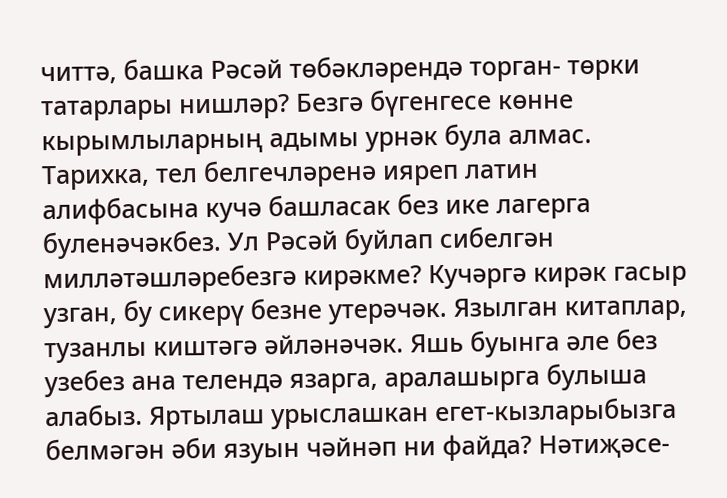читтә, башка Рәсәй төбәкләрендә торган- төрки татарлары нишләр? Безгә бүгенгесе көнне кырымлыларның адымы урнәк була алмас. Тарихка, тел белгечләренә ияреп латин алифбасына кучә башласак без ике лагерга буленәчәкбез. Ул Рәсәй буйлап сибелгән милләтәшләребезгә кирәкме? Кучәргә кирәк гасыр узган, бу сикерү безне утерәчәк. Язылган китаплар, тузанлы киштәгә әйләнәчәк. Яшь буынга әле без узебез ана телендә язарга, аралашырга булыша алабыз. Яртылаш урыслашкан егет-кызларыбызга белмәгән әби язуын чәйнәп ни файда? Нәтиҗәсе-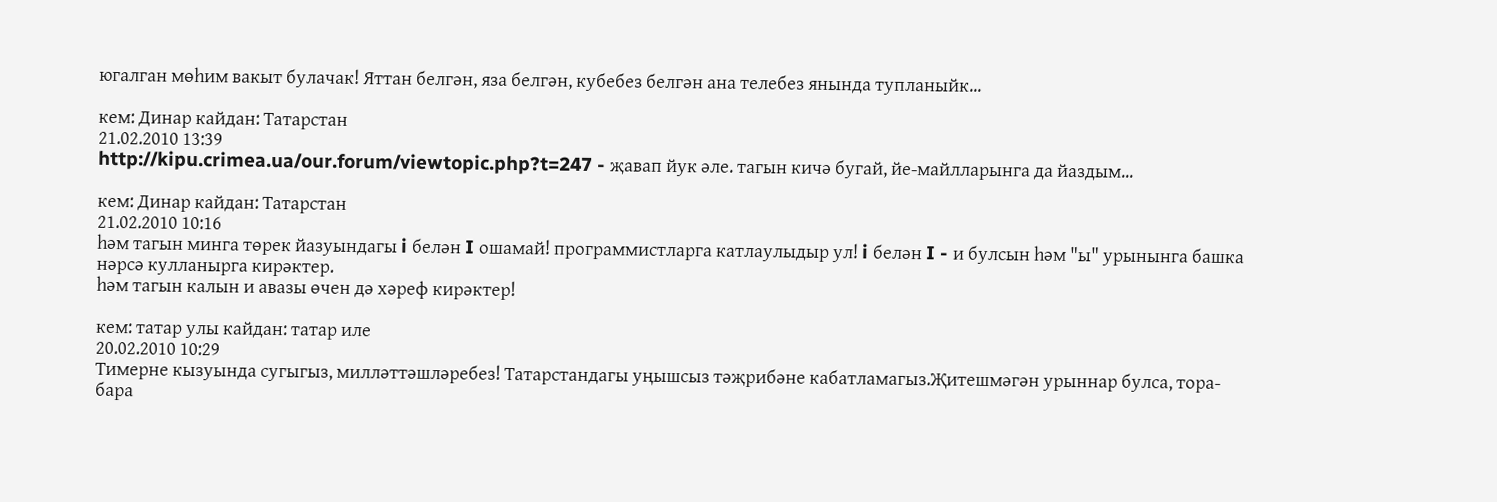югалган мөһим вакыт булачак! Яттан белгән, яза белгән, кубебез белгән ана телебез янында тупланыйк...

кем: Динар кайдан: Татарстан
21.02.2010 13:39
http://kipu.crimea.ua/our.forum/viewtopic.php?t=247 - җавап йук әле. тагын кичә бугай, йе-майлларынга да йаздым...

кем: Динар кайдан: Татарстан
21.02.2010 10:16
һәм тагын минга төрек йазуындагы i белән I ошамай! программистларга катлаулыдыр ул! i белән I - и булсын һәм "ы" урынынга башка нәрсә кулланырга кирәктер.
һәм тагын калын и авазы өчен дә хәреф кирәктер!

кем: татар улы кайдан: татар иле
20.02.2010 10:29
Тимерне кызуында сугыгыз, милләттәшләребез! Татарстандагы уңышсыз тәҗрибәне кабатламагыз.Җитешмәгән урыннар булса, тора-бара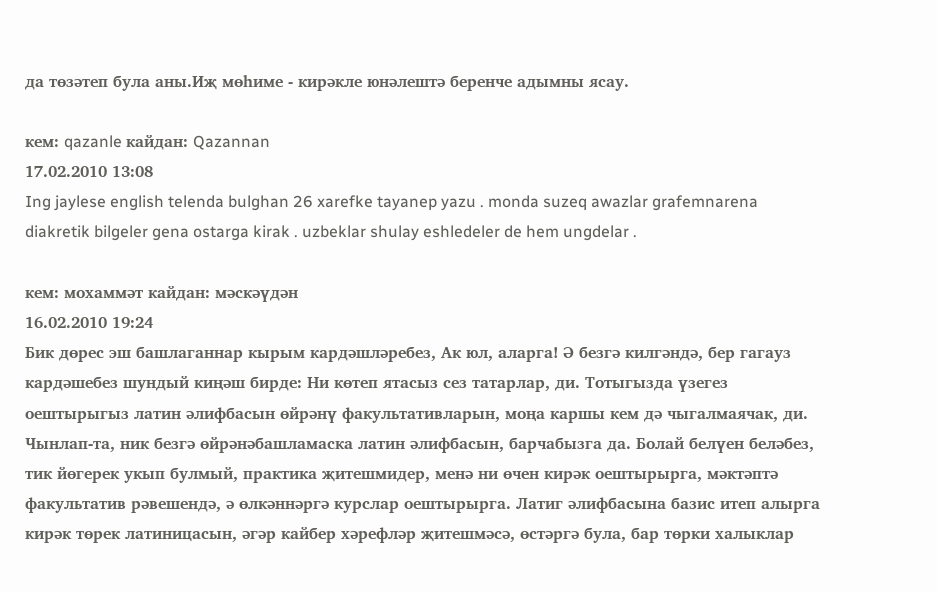да төзәтеп була аны.Иҗ мөһиме - кирәкле юнәлештә беренче адымны ясау.

кем: qazanle кайдан: Qazannan
17.02.2010 13:08
Ing jaylese english telenda bulghan 26 xarefke tayanep yazu . monda suzeq awazlar grafemnarena diakretik bilgeler gena ostarga kirak . uzbeklar shulay eshledeler de hem ungdelar .

кем: мохаммәт кайдан: мәскәүдән
16.02.2010 19:24
Бик дөрес эш башлаганнар кырым кардәшләребез, Ак юл, аларга! Ә безгә килгәндә, бер гагауз кардәшебез шундый киңәш бирде: Ни көтеп ятасыз сез татарлар, ди. Тотыгызда үзегез оештырыгыз латин әлифбасын өйрәнү факультативларын, моңа каршы кем дә чыгалмаячак, ди. Чынлап-та, ник безгә өйрәнәбашламаска латин әлифбасын, барчабызга да. Болай белүен беләбез, тик йөгерек укып булмый, практика җитешмидер, менә ни өчен кирәк оештырырга, мәктәптә факультатив рәвешендә, ә өлкәннәргә курслар оештырырга. Латиг әлифбасына базис итеп алырга кирәк төрек латиницасын, әгәр кайбер хәрефләр җитешмәсә, өстәргә була, бар төрки халыклар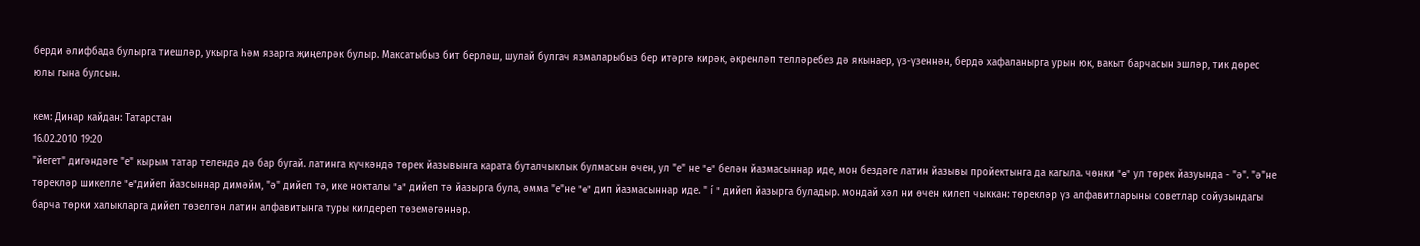берди әлифбада булырга тиешләр, укырга һәм язарга җиңелрәк булыр. Максатыбыз бит берләш, шулай булгач язмаларыбыз бер итәргә кирәк, әкренләп телләребез дә якынаер, үз-үзеннән, бердә хафаланырга урын юк, вакыт барчасын эшләр, тик дөрес юлы гына булсын.

кем: Динар кайдан: Татарстан
16.02.2010 19:20
"йегет" дигәндәге "е" кырым татар телендә дә бар бугай. латинга күчкәндә төрек йазывынга карата буталчыклык булмасын өчен, ул "е" не "e" белән йазмасыннар иде, мон бездәге латин йазывы пройектынга да кагыла. чөнки "e" ул төрек йазуында - "ә". "ә"не төрекләр шикелле "e"дийеп йазсыннар димәйм, "ә" дийеп тә, ике нокталы "a" дийеп тә йазырга була, әмма "е"не "e" дип йазмасыннар иде. " í " дийеп йазырга буладыр. мондай хәл ни өчен килеп чыккан: төрекләр үз алфавитларыны советлар сойузындагы барча төрки халыкларга дийеп төзелгән латин алфавитынга туры килдереп төземәгәннәр.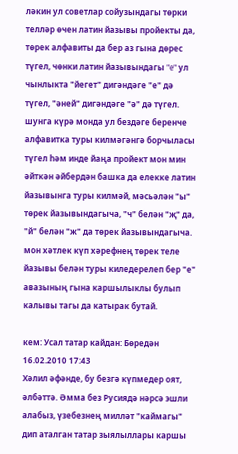ләкин ул советлар сойузындагы төрки телләр өчен латин йазывы пройекты да, төрек алфавиты да бер аз гына дөрес түгел, чөнки латин йазывындагы "e" ул чынлыкта "йегет" дигәндәге "е" дә түгел, "әней" дигәндәге "ә" дә түгел. шунга күрә монда ул бездәге беренче алфавитка туры килмәгәнгә борчыласы түгел һәм инде йаңа пройект мон мин әйткән әйбердән башка да елекке латин йазывынга туры килмәй, мәсьәлән "ы" төрек йазывындагыча, "ч" белән "җ" да, "й" белән "ж" да төрек йазывындагыча. мон хәтлек күп хәрефнең төрек теле йазывы белән туры киледерелеп бер "е" авазының гына каршылыклы булып калывы тагы да катырак бутай.

кем: Усал татар кайдан: Бөредән
16.02.2010 17:43
Хәлил әфәнде, бу безгә күпмедер оят, әлбәттә. Әмма без Русиядә нәрсә эшли алабыз, үзебезнең милләт "каймагы" дип аталган татар зыялыллары каршы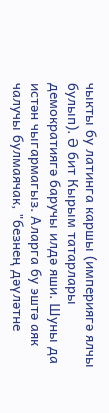чыкты бу латинга каршы (империягә ялчы булып). Ә бит Кырым татарлары демократиягә баручы илдә яши. Шуны да истән чыгармагыз. Аларга бу эштә аяк чалучы булмаячак, "безнең дәүләтне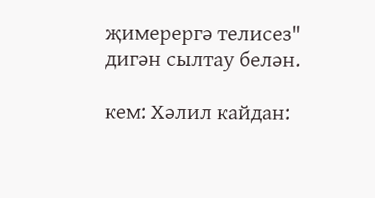җимерергә телисез" дигән сылтау белән.

кем: Хәлил кайдан: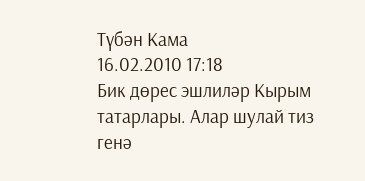Түбән Кама
16.02.2010 17:18
Бик дөрес эшлиләр Кырым татарлары. Алар шулай тиз генә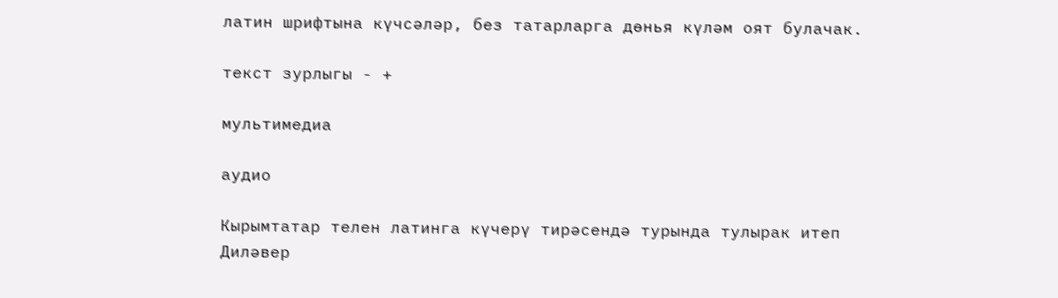латин шрифтына күчсәләр, без татарларга дөнья күләм оят булачак.

текст зурлыгы - +

мультимедиа

аудио

Кырымтатар телен латинга күчерү тирәсендә турында тулырак итеп Диләвер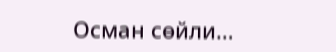Осман сөйли…